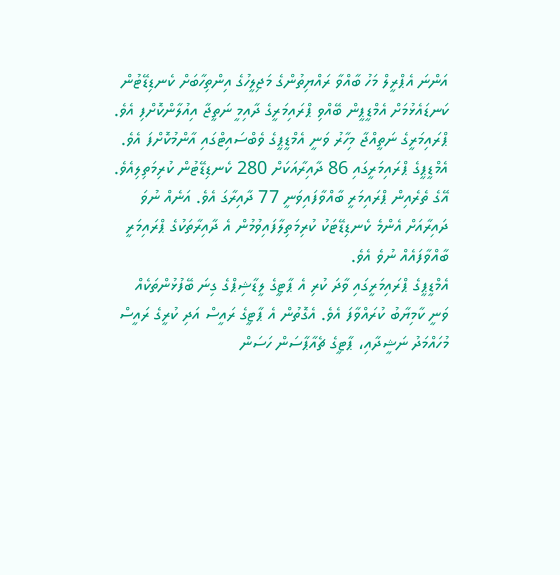އަންނަ އެޕްރީލް މަހު ބާއްވާ ރައްޔިތުންގެ މަޖިލީހުގެ އިންތިހާބަށް ކެނޑިޑޭޓުން ކަނޑައެޅުމަށް އެމްޑީޕީން ބޭއްވި ޕްރައިމަރީގެ ދާއިމީ ނަތީޖާ އިއުލާންކޮށްފި އެވެ.
ޕްރައިމަރީގެ ނަތީއްޖާ މިހާރު ވަނީ އެމްޑީޕީގެ ވެބްސައިޓްގައި އާންމުކޮށްފަ އެވެ. އެމްޑީޕީގެ ޕްރައިމަރީގައި 86 ދާއިރާއަކަށް 280 ކެނޑިޑޭޓުން ކުރިމަތިލިއެވެ. އޭގެ ތެރެއިން ޕްރައިމަރީ ބާއްވާފައިވަނީ 77 ދާއިރާގަ އެވެ. އަނެއް ނުވަ ދައިރާއަށް އެންމެ ކެނޑިޑޭޓަކު ކުރިމަތިލާފައިވުމުން އެ ދާއިރާތަކުގެ ޕްރައިމަރީ ބާއްވާފައެއް ނުވެ އެވެ.
އެމްޑީޕީގެ ޕްރައިމަރީގައި ވާދަ ކުރި އެ ޕާޓީގެ ލީޑާޝިޕްގެ ގިނަ ބޭފުޅުންތަކެއް ވަނީ ކާމިޔާބު ކުރައްވާފަ އެވެ. އެގޮތުން އެ ޕާޓީގެ ރައީސް އަދި ކުރީގެ ރައީސް މުހައްމަދު ނަޝީދާއި، ޕާޓީގެ ޗެއާޕާސަން ހަސަން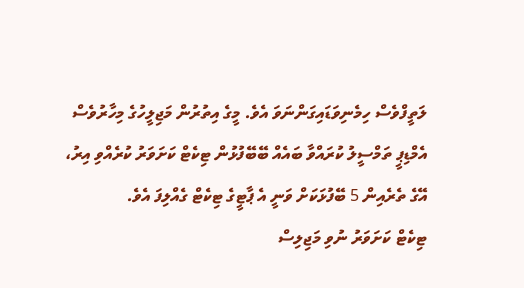ލަތީފްވެސް ހިމެނިވަޑައިގަންނަވަ އެވެ. މީގެ އިތުރުން މަޖިލީހުގެ މިހާރުވެސް އެމްޑިޕީ ތަމްސީލު ކުރައްވާ ބައެއް ބޭބޭފުޅުން ޓިކެޓް ކަށަވަރު ކުރެއްވި އިރު، އޭގެ ތެރެއިން 5 ބޭފުޅަކަށް ވަނީ އެ ޕާޓީގެ ޓިކެޓް ގެއްލިފަ އެވެ.
ޓިކެޓް ކަށަވަރު ނުވި މަޖިލިސް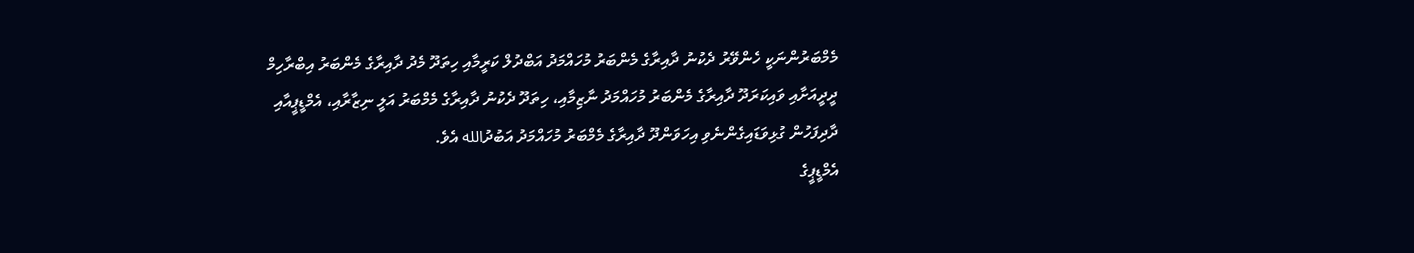މެމްބަރުންނަކީ ހެންވޭރު ދެކުނު ދާއިރާގެ މެންބަރު މުހައްމަދު އަބްދުލް ކަރީމާއި ހިތަދޫ މެދު ދާއިރާގެ މެންބަރު އިބްރާހިމް ދީދީއަށާއި ވައިކަރަދޫ ދާއިރާގެ މެންބަރު މުހައްމަދު ނާޒިމާއި، ހިތަދޫ ދެކުނު ދާއިރާގެ މެމްބަރު އަލީ ނިޒާރާއި، އެމްޑީޕީއާއި ދާދިފަހުން ގުޅިވަޑައިގެންނެވި އިހަވަންދޫ ދާއިރާގެ މެމްބަރު މުހައްމަދު އަބުދުالله އެވެ.
އެމްޑީޕީގެ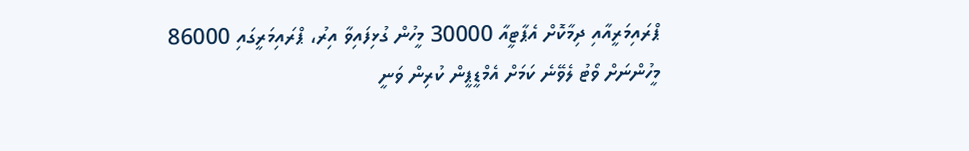ޕްރައިމަރީއާއި ދިމާކޮށް އެޕާޓީއާ 30000 މީހުން ގުޅިފައިވާ އިރު، ޕްރައިމަރީގައި 86000 މީހުންނަށް ވޯޓު ލެވޭނެ ކަމަށް އެމްޑީޕީން ކުރިން ވަނީ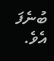ބުނެފަ އެވެ.